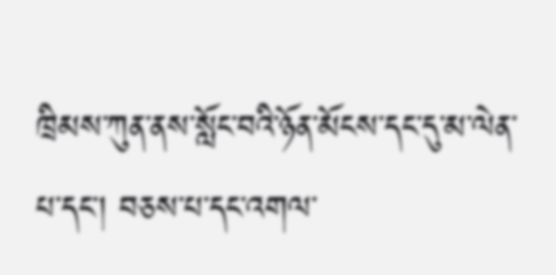ཁྲིམས་ཀུན་ནས་སློང་བའི་ཉོན་མོངས་དང་དུ་མ་ལེན་པ་དང་། བཅས་པ་དང་འགལ་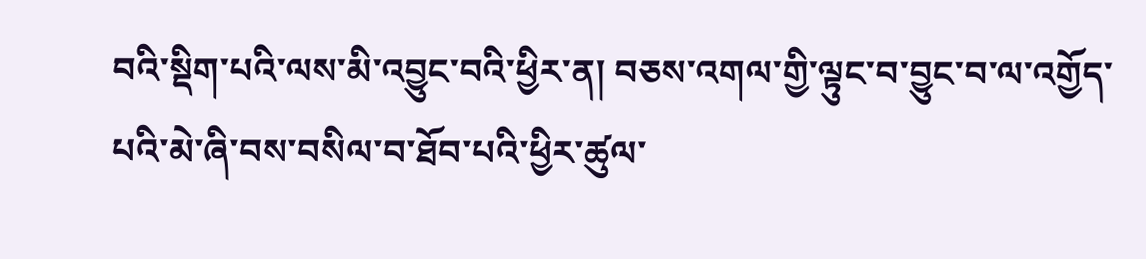བའི་སྡིག་པའི་ལས་མི་འབྱུང་བའི་ཕྱིར་ན། བཅས་འགལ་གྱི་ལྟུང་བ་བྱུང་བ་ལ་འགྱོད་པའི་མེ་ཞི་བས་བསིལ་བ་ཐོབ་པའི་ཕྱིར་ཚུལ་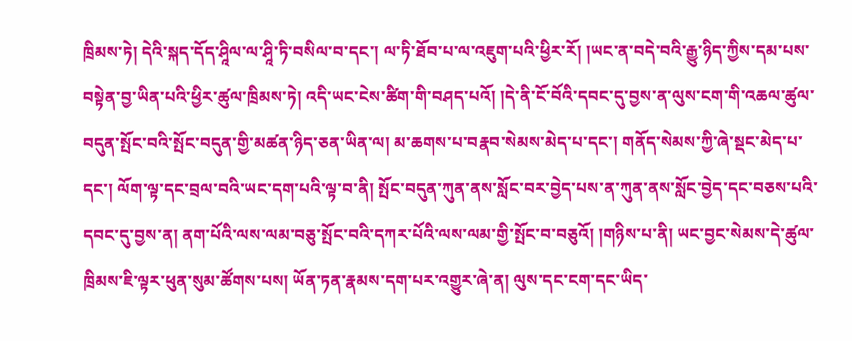ཁྲིམས་ཏེ། དེའི་སྐད་དོད་ཤཱིལ་ལ་ཤཱི་ཏི་བསིལ་བ་དང་། ལ་ཏི་ཐོབ་པ་ལ་འཇུག་པའི་ཕྱིར་རོ། །ཡང་ན་བདེ་བའི་རྒྱུ་ཉིད་ཀྱིས་དམ་པས་བསྟེན་བྱ་ཡིན་པའི་ཕྱིར་ཚུལ་ཁྲིམས་ཏེ། འདི་ཡང་ངེས་ཚིག་གི་བཤད་པའོ། །དེ་ནི་ངོ་བོའི་དབང་དུ་བྱས་ན་ལུས་ངག་གི་འཆལ་ཚུལ་བདུན་སྤོང་བའི་སྤོང་བདུན་གྱི་མཚན་ཉིད་ཅན་ཡིན་ལ། མ་ཆགས་པ་བརྣབ་སེམས་མེད་པ་དང་། གནོད་སེམས་ཀྱི་ཞེ་སྡང་མེད་པ་དང་། ལོག་ལྟ་དང་བྲལ་བའི་ཡང་དག་པའི་ལྟ་བ་ནི། སྤོང་བདུན་ཀུན་ནས་སློང་བར་བྱེད་པས་ན་ཀུན་ནས་སློང་བྱེད་དང་བཅས་པའི་དབང་དུ་བྱས་ན། ནག་པོའི་ལས་ལམ་བཅུ་སྤོང་བའི་དཀར་པོའི་ལས་ལམ་གྱི་སྤོང་བ་བཅུའོ། །གཉིས་པ་ནི། ཡང་བྱང་སེམས་དེ་ཚུལ་ཁྲིམས་ཇི་ལྟར་ཕུན་སུམ་ཚོགས་པས། ཡོན་ཏན་རྣམས་དག་པར་འགྱུར་ཞེ་ན། ལུས་དང་ངག་དང་ཡིད་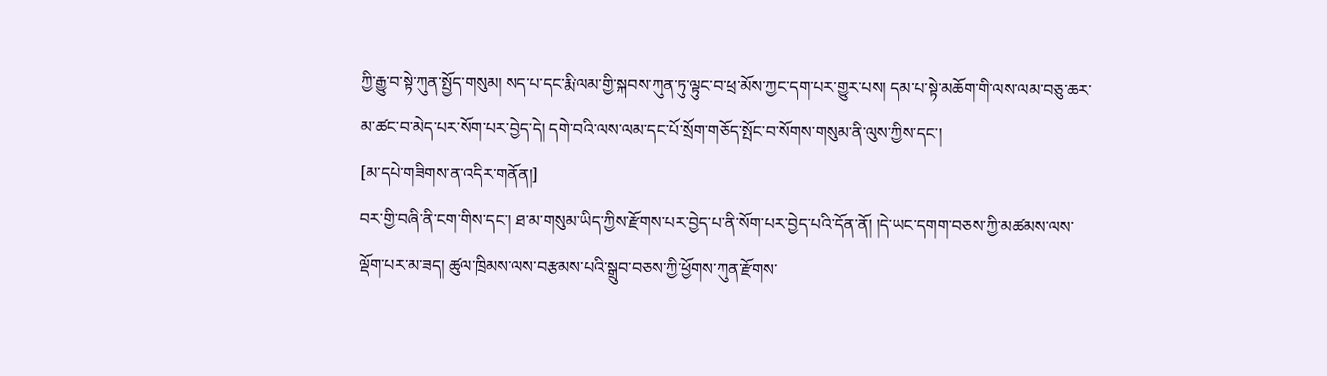ཀྱི་རྒྱུ་བ་སྟེ་ཀུན་སྤྱོད་གསུམ། སད་པ་དང་རྨི་ལམ་གྱི་སྐབས་ཀུན་ཏུ་ལྟུང་བ་ཕྲ་མོས་ཀྱང་དག་པར་གྱུར་པས། དམ་པ་སྟེ་མཆོག་གི་ལས་ལམ་བཅུ་ཆར་མ་ཚང་བ་མེད་པར་སོག་པར་བྱེད་དེ། དགེ་བའི་ལས་ལམ་དང་པོ་སྲོག་གཅོད་སྤོང་བ་སོགས་གསུམ་ནི་ལུས་ཀྱིས་དང་།
[མ་དཔེ་གཟིགས་ན་འདིར་གནོན།]
བར་གྱི་བཞི་ནི་ངག་གིས་དང་། ཐ་མ་གསུམ་ཡིད་ཀྱིས་རྫོགས་པར་བྱེད་པ་ནི་སོག་པར་བྱེད་པའི་དོན་ནོ། །དེ་ཡང་དགག་བཅས་ཀྱི་མཚམས་ལས་ལྡོག་པར་མ་ཟད། ཚུལ་ཁྲིམས་ལས་བརྩམས་པའི་སྒྲུབ་བཅས་ཀྱི་ཕྱོགས་ཀུན་རྫོགས་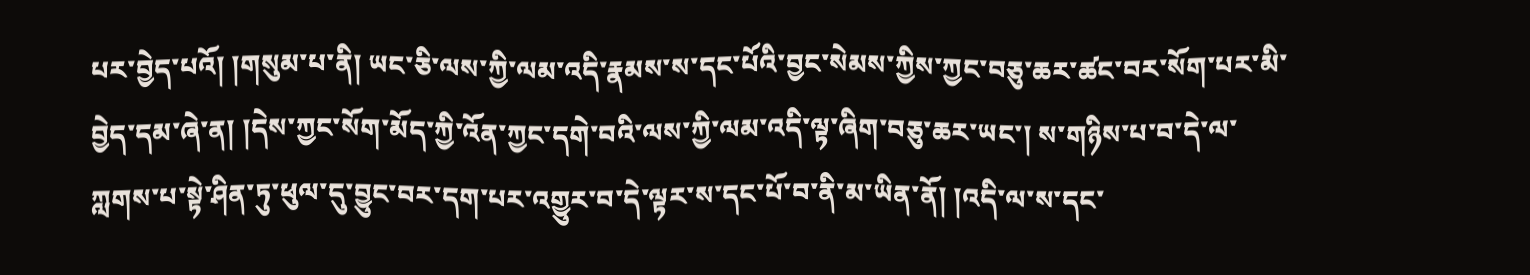པར་བྱེད་པའོ། །གསུམ་པ་ནི། ཡང་ཅི་ལས་ཀྱི་ལམ་འདི་རྣམས་ས་དང་པོའི་བྱང་སེམས་ཀྱིས་ཀྱང་བཅུ་ཆར་ཚང་བར་སོག་པར་མི་བྱེད་དམ་ཞེ་ན། །དེས་ཀྱང་སོག་མོད་ཀྱི་འོན་ཀྱང་དགེ་བའི་ལས་ཀྱི་ལམ་འདི་ལྟ་ཞིག་བཅུ་ཆར་ཡང་། ས་གཉིས་པ་བ་དེ་ལ་ཀླགས་པ་སྟེ་ཤིན་ཏུ་ཕུལ་དུ་བྱུང་བར་དག་པར་འགྱུར་བ་དེ་ལྟར་ས་དང་པོ་བ་ནི་མ་ཡིན་ནོ། །འདི་ལ་ས་དང་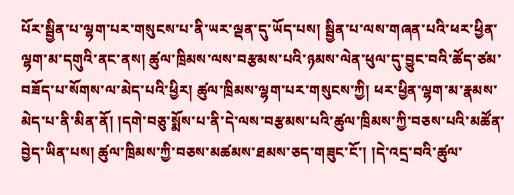པོར་སྦྱིན་པ་ལྷག་པར་གསུངས་པ་ནི་ཡར་ལྡན་དུ་ཡོད་པས། སྦྱིན་པ་ལས་གཞན་པའི་ཕར་ཕྱིན་ལྷག་མ་དགུའི་ནང་ནས། ཚུལ་ཁྲིམས་ལས་བརྩམས་པའི་ཉམས་ལེན་ཕུལ་དུ་བྱུང་བའི་ཚོད་ཙམ་བཟོད་པ་སོགས་ལ་མེད་པའི་ཕྱིར། ཚུལ་ཁྲིམས་ལྷག་པར་གསུངས་ཀྱི། ཕར་ཕྱིན་ལྷག་མ་རྣམས་མེད་པ་ནི་མིན་ནོ། །དགེ་བཅུ་སྨོས་པ་ནི་དེ་ལས་བརྩམས་པའི་ཚུལ་ཁྲིམས་ཀྱི་བཅས་པའི་མཚོན་བྱེད་ཡིན་པས། ཚུལ་ཁྲིམས་ཀྱི་བཅས་མཚམས་ཐམས་ཅད་གཟུང་ངོ་། །དེ་འདྲ་བའི་ཚུལ་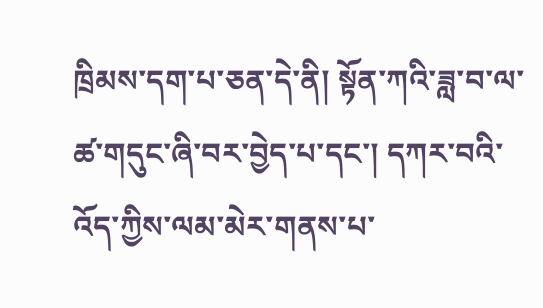ཁྲིམས་དག་པ་ཅན་དེ་ནི། སྟོན་ཀའི་ཟླ་བ་ལ་ཚ་གདུང་ཞི་བར་བྱེད་པ་དང་། དཀར་བའི་འོད་ཀྱིས་ལམ་མེར་གནས་པ་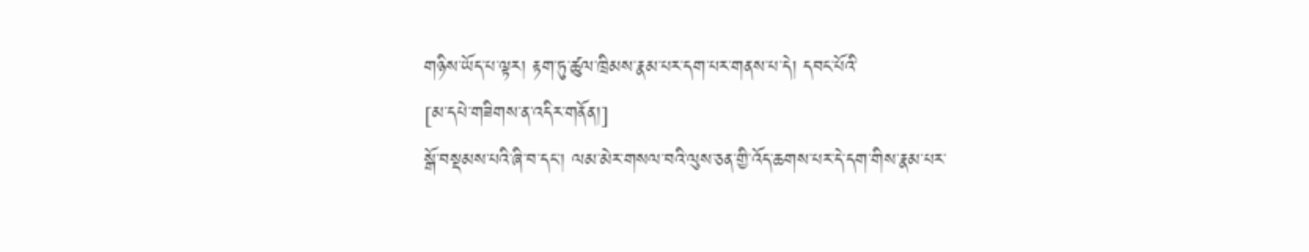གཉིས་ཡོད་པ་ལྟར། རྟག་ཏུ་ཚུལ་ཁྲིམས་རྣམ་པར་དག་པར་གནས་པ་དེ། དབང་པོའི་
[མ་དཔེ་གཟིགས་ན་འདིར་གནོན།]
སྒོ་བསྡམས་པའི་ཞི་བ་དང་། ལམ་མེར་གསལ་བའི་ལུས་ཅན་གྱི་འོད་ཆགས་པར་དེ་དག་གིས་རྣམ་པར་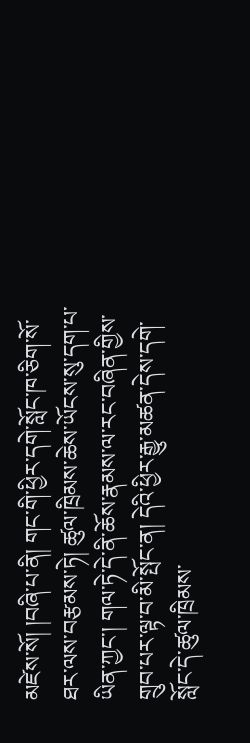མཛེས་སོ། །བཞི་པ་ནི། གང་གི་ཕྱིར་དགེ་སློང་ཁ་ཅིག་སོ་ཐར་ལས་བརྩམས་ཏེ། ཚུལ་ཁྲིམས་ཆེས་ཡོངས་སུ་དག་པ་ཡིན་ཀྱང་། གལ་ཏེ་དེ་ནི་ཆོས་རྣམས་ལ་རང་བཞིན་གྱིས་གྲུབ་པར་ལྟ་བ་མི་སྤོང་ན། དེའི་ཕྱིར་རྒྱུ་མཚན་དེས་དགེ་སློང་དེ་ཚུལ་ཁྲིམས་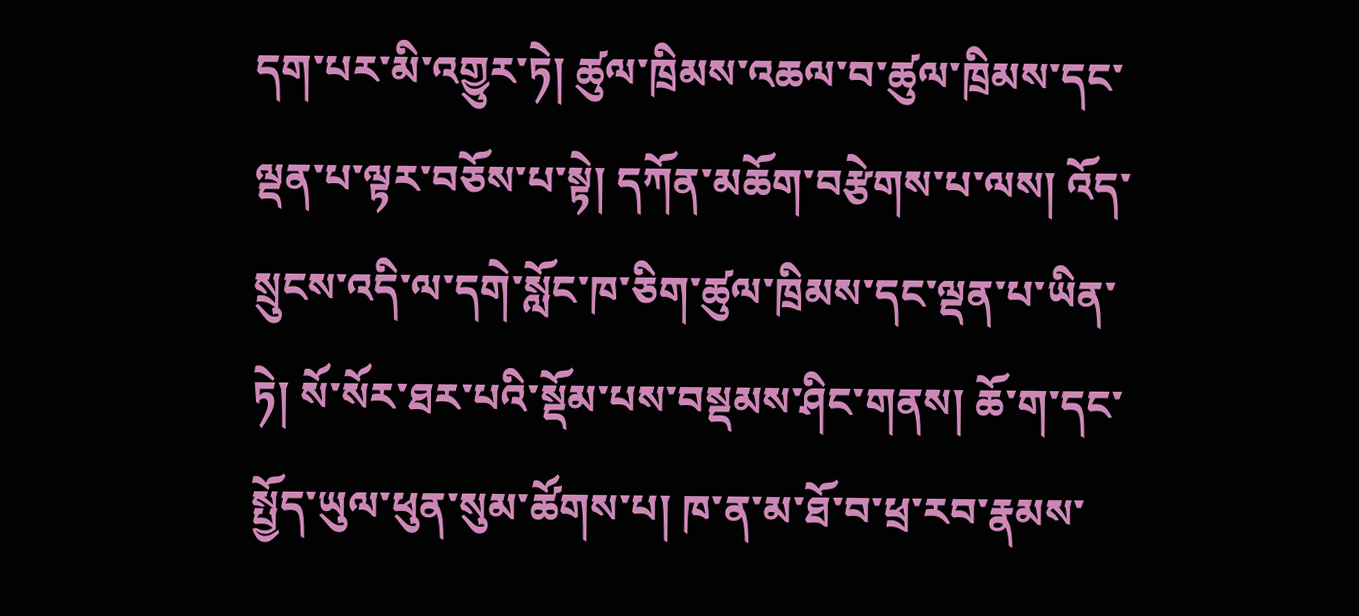དག་པར་མི་འགྱུར་ཏེ། ཚུལ་ཁྲིམས་འཆལ་བ་ཚུལ་ཁྲིམས་དང་ལྡན་པ་ལྟར་བཅོས་པ་སྟེ། དཀོན་མཆོག་བརྩེགས་པ་ལས། འོད་སྲུངས་འདི་ལ་དགེ་སློང་ཁ་ཅིག་ཚུལ་ཁྲིམས་དང་ལྡན་པ་ཡིན་ཏེ། སོ་སོར་ཐར་པའི་སྡོམ་པས་བསྡམས་ཤིང་གནས། ཆོ་ག་དང་སྤྱོད་ཡུལ་ཕུན་སུམ་ཚོགས་པ། ཁ་ན་མ་ཐོ་བ་ཕྲ་རབ་རྣམས་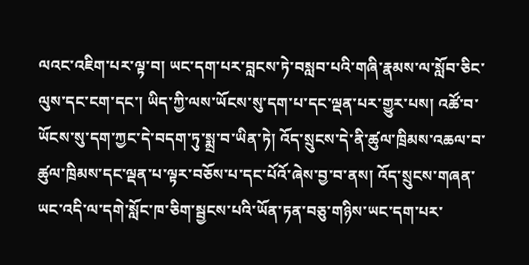ལའང་འཇིག་པར་ལྟ་བ། ཡང་དག་པར་བླངས་ཏེ་བསླབ་པའི་གཞི་རྣམས་ལ་སློབ་ཅིང་ལུས་དང་ངག་དང་། ཡིད་ཀྱི་ལས་ཡོངས་སུ་དག་པ་དང་ལྡན་པར་གྱུར་པས། འཚོ་བ་ཡོངས་སུ་དག་ཀྱང་དེ་བདག་ཏུ་སྨྲ་བ་ཡིན་ཏེ། འོད་སྲུངས་དེ་ནི་ཚུལ་ཁྲིམས་འཆལ་བ་ཚུལ་ཁྲིམས་དང་ལྡན་པ་ལྟར་བཅོས་པ་དང་པོའོ་ཞེས་བྱ་བ་ནས། འོད་སྲུངས་གཞན་ཡང་འདི་ལ་དགེ་སློང་ཁ་ཅིག་སྦྱངས་པའི་ཡོན་ཏན་བཅུ་གཉིས་ཡང་དག་པར་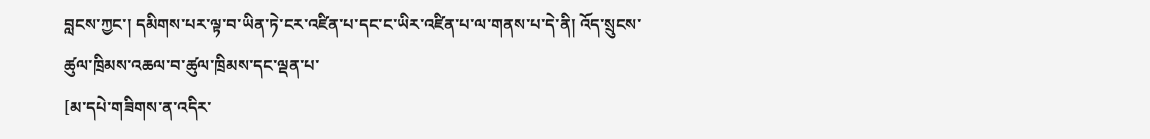བླངས་ཀྱང་། དམིགས་པར་ལྟ་བ་ཡིན་ཏེ་ངར་འཛིན་པ་དང་ང་ཡིར་འཛིན་པ་ལ་གནས་པ་དེ་ནི། འོད་སྲུངས་ཚུལ་ཁྲིམས་འཆལ་བ་ཚུལ་ཁྲིམས་དང་ལྡན་པ་
[མ་དཔེ་གཟིགས་ན་འདིར་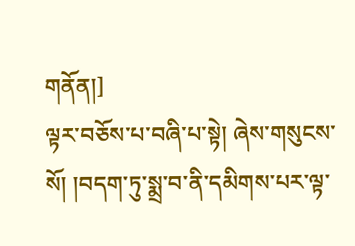གནོན།]
ལྟར་བཅོས་པ་བཞི་པ་སྟེ། ཞེས་གསུངས་སོ། །བདག་ཏུ་སྨྲ་བ་ནི་དམིགས་པར་ལྟ་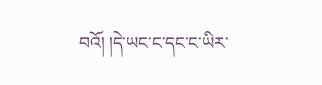བའོ། །དེ་ཡང་ང་དང་ང་ཡིར་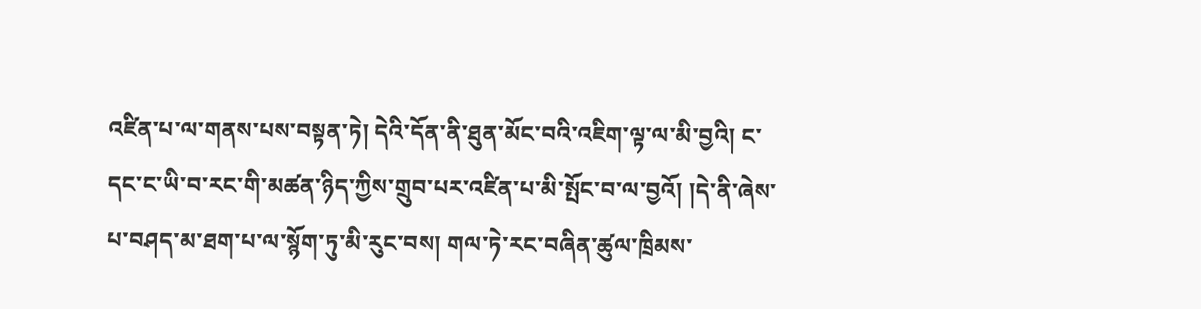འཛིན་པ་ལ་གནས་པས་བསྟན་ཏེ། དེའི་དོན་ནི་ཐུན་མོང་བའི་འཇིག་ལྟ་ལ་མི་བྱའི། ང་དང་ང་ཡི་བ་རང་གི་མཚན་ཉིད་ཀྱིས་གྲུབ་པར་འཛིན་པ་མི་སྤོང་བ་ལ་བྱའོ། །དེ་ནི་ཞེས་པ་བཤད་མ་ཐག་པ་ལ་སྙོག་ཏུ་མི་རུང་བས། གལ་ཏེ་རང་བཞིན་ཚུལ་ཁྲིམས་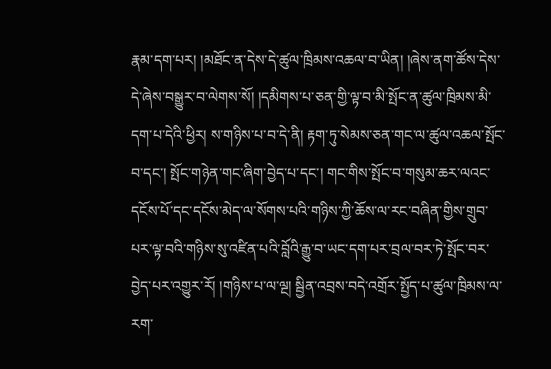རྣམ་དག་པར། །མཐོང་ན་དེས་དེ་ཚུལ་ཁྲིམས་འཆལ་བ་ཡིན། །ཞེས་ནག་ཚོས་དེས་དེ་ཞེས་བསྒྱུར་བ་ལེགས་སོ། །དམིགས་པ་ཅན་གྱི་ལྟ་བ་མི་སྤོང་ན་ཚུལ་ཁྲིམས་མི་དག་པ་དེའི་ཕྱིར། ས་གཉིས་པ་བ་དེ་ནི། རྟག་ཏུ་སེམས་ཅན་གང་ལ་ཚུལ་འཆལ་སྤོང་བ་དང་། སྤོང་གཉེན་གང་ཞིག་བྱེད་པ་དང་། གང་གིས་སྤོང་བ་གསུམ་ཆར་ལའང་དངོས་པོ་དང་དངོས་མེད་ལ་སོགས་པའི་གཉིས་ཀྱི་ཆོས་ལ་རང་བཞིན་གྱིས་གྲུབ་པར་ལྟ་བའི་གཉིས་སུ་འཛིན་པའི་བློའི་རྒྱུ་བ་ཡང་དག་པར་བྲལ་བར་ཏེ་སྤོང་བར་བྱེད་པར་འགྱུར་རོ། །གཉིས་པ་ལ་ལྔ། སྦྱིན་འབྲས་བདེ་འགྲོར་སྤྱོད་པ་ཚུལ་ཁྲིམས་ལ་རག་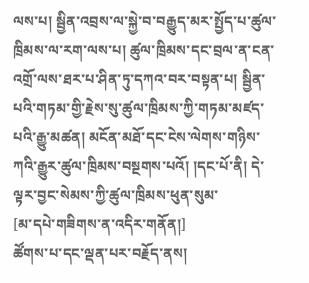ལས་པ། སྦྱིན་འབྲས་ལ་སྐྱེ་བ་བརྒྱུད་མར་སྤྱོད་པ་ཚུལ་ཁྲིམས་ལ་རག་ལས་པ། ཚུལ་ཁྲིམས་དང་བྲལ་ན་ངན་འགྲོ་ལས་ཐར་པ་ཤིན་ཏུ་དཀའ་བར་བསྟན་པ། སྦྱིན་པའི་གཏམ་གྱི་རྗེས་སུ་ཚུལ་ཁྲིམས་ཀྱི་གཏམ་མཛད་པའི་རྒྱུ་མཚན། མངོན་མཐོ་དང་ངེས་ལེགས་གཉིས་ཀའི་རྒྱུར་ཚུལ་ཁྲིམས་བསྔགས་པའོ། །དང་པོ་ནི། དེ་ལྟར་བྱང་སེམས་ཀྱི་ཚུལ་ཁྲིམས་ཕུན་སུམ་
[མ་དཔེ་གཟིགས་ན་འདིར་གནོན།]
ཚོགས་པ་དང་ལྡན་པར་བརྗོད་ནས།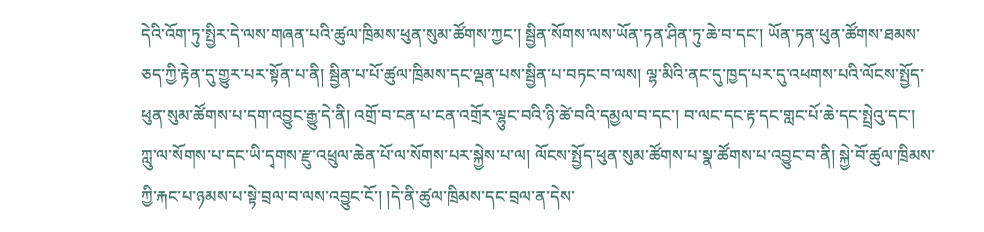དེའི་འོག་ཏུ་སྤྱིར་དེ་ལས་གཞན་པའི་ཚུལ་ཁྲིམས་ཕུན་སུམ་ཚོགས་ཀྱང་། སྦྱིན་སོགས་ལས་ཡོན་ཏན་ཤིན་ཏུ་ཆེ་བ་དང་། ཡོན་ཏན་ཕུན་ཚོགས་ཐམས་ཅད་ཀྱི་རྟེན་དུ་གྱུར་པར་སྟོན་པ་ནི། སྦྱིན་པ་པོ་ཚུལ་ཁྲིམས་དང་ལྡན་པས་སྦྱིན་པ་བཏང་བ་ལས། ལྷ་མིའི་ནང་དུ་ཁྱད་པར་དུ་འཕགས་པའི་ལོངས་སྤྱོད་ཕུན་སུམ་ཚོགས་པ་དག་འབྱུང་རྒྱུ་དེ་ནི། འགྲོ་བ་ངན་པ་ངན་འགྲོར་ལྷུང་བའི་ཉི་ཚེ་བའི་དམྱལ་བ་དང་། བ་ལང་དང་རྟ་དང་གླང་པོ་ཆེ་དང་སྤྲེའུ་དང་། ཀླུ་ལ་སོགས་པ་དང་ཡི་དྭགས་རྫུ་འཕྲུལ་ཆེན་པོ་ལ་སོགས་པར་སྐྱེས་པ་ལ། ལོངས་སྤྱོད་ཕུན་སུམ་ཚོགས་པ་སྣ་ཚོགས་པ་འབྱུང་བ་ནི། སྐྱེ་བོ་ཚུལ་ཁྲིམས་ཀྱི་རྐང་པ་ཉམས་པ་སྟེ་བྲལ་བ་ལས་འབྱུང་ངོ་། །དེ་ནི་ཚུལ་ཁྲིམས་དང་བྲལ་ན་དེས་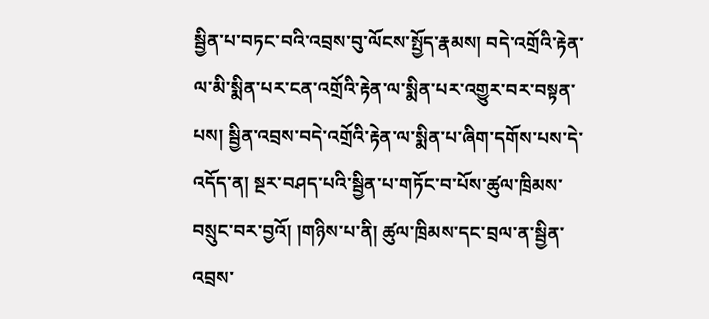སྦྱིན་པ་བཏང་བའི་འབྲས་བུ་ལོངས་སྤྱོད་རྣམས། བདེ་འགྲོའི་རྟེན་ལ་མི་སྨིན་པར་ངན་འགྲོའི་རྟེན་ལ་སྨིན་པར་འགྱུར་བར་བསྟན་པས། སྦྱིན་འབྲས་བདེ་འགྲོའི་རྟེན་ལ་སྨིན་པ་ཞིག་དགོས་པས་དེ་འདོད་ན། སྔར་བཤད་པའི་སྦྱིན་པ་གཏོང་བ་པོས་ཚུལ་ཁྲིམས་བསྲུང་བར་བྱའོ། །གཉིས་པ་ནི། ཚུལ་ཁྲིམས་དང་བྲལ་ན་སྦྱིན་འབྲས་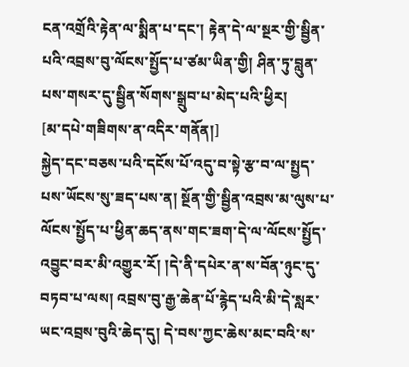ངན་འགྲོའི་རྟེན་ལ་སྨིན་པ་དང་། རྟེན་དེ་ལ་སྔར་གྱི་སྦྱིན་པའི་འབྲས་བུ་ལོངས་སྤྱོད་པ་ཙམ་ཡིན་གྱི། ཤིན་ཏུ་བླུན་པས་གསར་དུ་སྦྱིན་སོགས་སྒྲུབ་པ་མེད་པའི་ཕྱིར།
[མ་དཔེ་གཟིགས་ན་འདིར་གནོན།]
སྐྱེད་དང་བཅས་པའི་དངོས་པོ་འདུ་བ་སྟེ་རྩ་བ་ལ་སྤྱད་པས་ཡོངས་སུ་ཟད་པས་ན། སྔོན་གྱི་སྦྱིན་འབྲས་མ་ལུས་པ་ལོངས་སྤྱོད་པ་ཕྱིན་ཆད་ནས་གང་ཟག་དེ་ལ་ལོངས་སྤྱོད་འབྱུང་བར་མི་འགྱུར་རོ། །དེ་ནི་དཔེར་ན་ས་བོན་ཉུང་དུ་བཏབ་པ་ལས། འབྲས་བུ་རྒྱ་ཆེན་པོ་རྙེད་པའི་མི་དེ་སླར་ཡང་འབྲས་བུའི་ཆེད་དུ། དེ་བས་ཀྱང་ཆེས་མང་བའི་ས་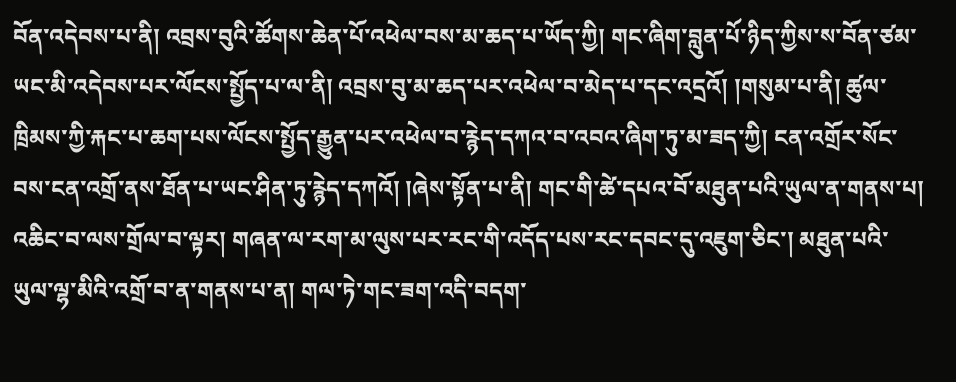བོན་འདེབས་པ་ནི། འབྲས་བུའི་ཚོགས་ཆེན་པོ་འཕེལ་བས་མ་ཆད་པ་ཡོད་ཀྱི། གང་ཞིག་བླུན་པོ་ཉིད་ཀྱིས་ས་བོན་ཙམ་ཡང་མི་འདེབས་པར་ལོངས་སྤྱོད་པ་ལ་ནི། འབྲས་བུ་མ་ཆད་པར་འཕེལ་བ་མེད་པ་དང་འདྲའོ། །གསུམ་པ་ནི། ཚུལ་ཁྲིམས་ཀྱི་རྐང་པ་ཆག་པས་ལོངས་སྤྱོད་རྒྱུན་པར་འཕེལ་བ་རྙེད་དཀའ་བ་འབའ་ཞིག་ཏུ་མ་ཟད་ཀྱི། ངན་འགྲོར་སོང་བས་ངན་འགྲོ་ནས་ཐོན་པ་ཡང་ཤིན་ཏུ་རྙེད་དཀའོ། །ཞེས་སྟོན་པ་ནི། གང་གི་ཚེ་དཔའ་བོ་མཐུན་པའི་ཡུལ་ན་གནས་པ། འཆིང་བ་ལས་གྲོལ་བ་ལྟར། གཞན་ལ་རག་མ་ལུས་པར་རང་གི་འདོད་པས་རང་དབང་དུ་འཇུག་ཅིང་། མཐུན་པའི་ཡུལ་ལྷ་མིའི་འགྲོ་བ་ན་གནས་པ་ན། གལ་ཏེ་གང་ཟག་འདི་བདག་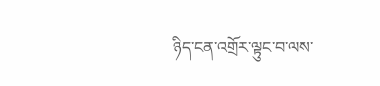ཉིད་ངན་འགྲོར་ལྟུང་བ་ལས་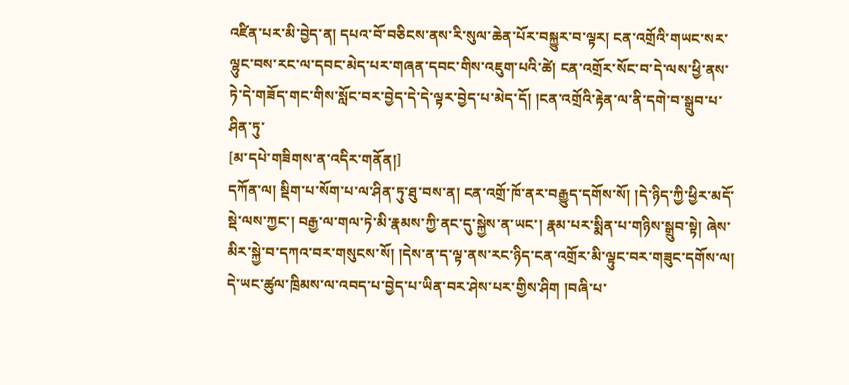འཛིན་པར་མི་བྱེད་ན། དཔའ་བོ་བཅིངས་ནས་རི་སུལ་ཆེན་པོར་བསྐྱུར་བ་ལྟར། ངན་འགྲོའི་གཡང་སར་ལྷུང་བས་རང་ལ་དབང་མེད་པར་གཞན་དབང་གིས་འཇུག་པའི་ཚེ། ངན་འགྲོར་སོང་བ་དེ་ལས་ཕྱི་ནས་ཏེ་དེ་གཟོད་གང་གིས་སློང་བར་བྱེད་དེ་དེ་ལྟར་བྱེད་པ་མེད་དོ། །ངན་འགྲོའི་རྟེན་ལ་ནི་དགེ་བ་སྒྲུབ་པ་ཤིན་ཏུ་
[མ་དཔེ་གཟིགས་ན་འདིར་གནོན།]
དཀོན་ལ། སྡིག་པ་སོག་པ་ལ་ཤིན་ཏུ་ཐུ་བས་ན། ངན་འགྲོ་ཁོ་ནར་བརྒྱུད་དགོས་སོ། །དེ་ཉིད་ཀྱི་ཕྱིར་མདོ་སྡེ་ལས་ཀྱང་། བརྒྱ་ལ་གལ་ཏེ་མི་རྣམས་ཀྱི་ནང་དུ་སྐྱེས་ན་ཡང་། རྣམ་པར་སྨིན་པ་གཉིས་སྒྲུབ་སྟེ། ཞེས་མིར་སྐྱེ་བ་དཀའ་བར་གསུངས་སོ། །དེས་ན་ད་ལྟ་ནས་རང་ཉིད་ངན་འགྲོར་མི་ལྟུང་བར་གཟུང་དགོས་ལ། དེ་ཡང་ཚུལ་ཁྲིམས་ལ་འབད་པ་བྱེད་པ་ཡིན་བར་ཤེས་པར་གྱིས་ཤིག །བཞི་པ་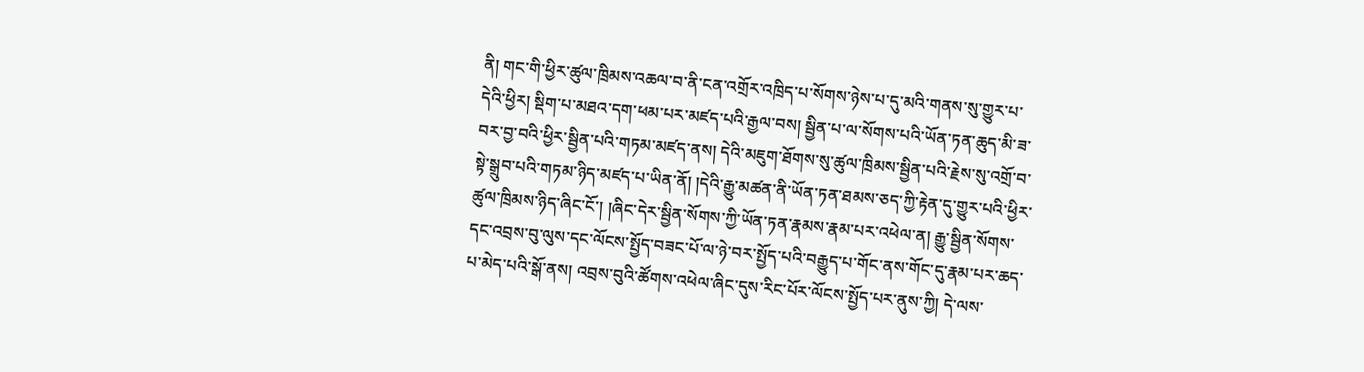ནི། གང་གི་ཕྱིར་ཚུལ་ཁྲིམས་འཆལ་བ་ནི་ངན་འགྲོར་འཁྲིད་པ་སོགས་ཉེས་པ་དུ་མའི་གནས་སུ་གྱུར་པ་དེའི་ཕྱིར། སྡིག་པ་མཐའ་དག་ཕམ་པར་མཛད་པའི་རྒྱལ་བས། སྦྱིན་པ་ལ་སོགས་པའི་ཡོན་ཏན་ཆུད་མི་ཟ་བར་བྱ་བའི་ཕྱིར་སྦྱིན་པའི་གཏམ་མཛད་ནས། དེའི་མཇུག་ཐོགས་སུ་ཚུལ་ཁྲིམས་སྦྱིན་པའི་རྗེས་སུ་འགྲོ་བ་སྟེ་སྒྲུབ་པའི་གཏམ་ཉིད་མཛད་པ་ཡིན་ནོ། །དེའི་རྒྱུ་མཚན་ནི་ཡོན་ཏན་ཐམས་ཅད་ཀྱི་རྟེན་དུ་གྱུར་པའི་ཕྱིར་ཚུལ་ཁྲིམས་ཉིད་ཞིང་ངོ་། །ཞིང་དེར་སྦྱིན་སོགས་ཀྱི་ཡོན་ཏན་རྣམས་རྣམ་པར་འཕེལ་ན། རྒྱུ་སྦྱིན་སོགས་དང་འབྲས་བུ་ལུས་དང་ལོངས་སྤྱོད་བཟང་པོ་ལ་ཉེ་བར་སྤྱོད་པའི་བརྒྱུད་པ་གོང་ནས་གོང་དུ་རྣམ་པར་ཆད་པ་མེད་པའི་སྒོ་ནས། འབྲས་བུའི་ཚོགས་འཕེལ་ཞིང་དུས་རིང་པོར་ལོངས་སྤྱོད་པར་ནུས་ཀྱི། དེ་ལས་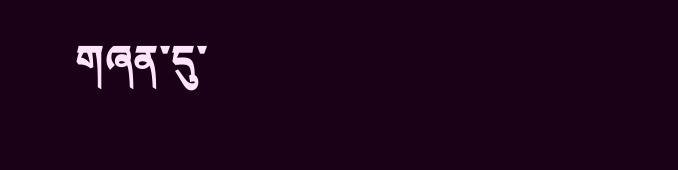གཞན་དུ་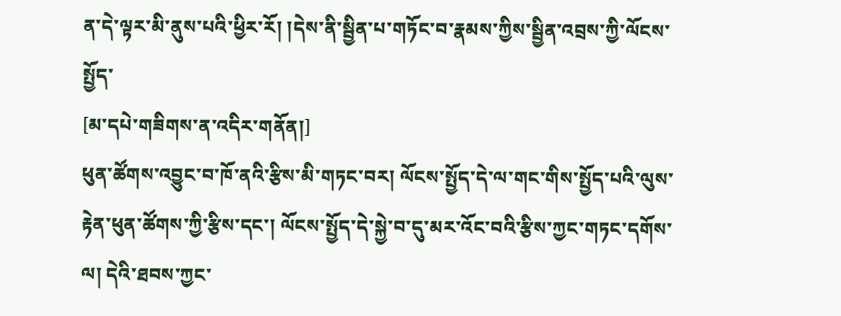ན་དེ་ལྟར་མི་ནུས་པའི་ཕྱིར་རོ། །དེས་ནི་སྦྱིན་པ་གཏོང་བ་རྣམས་ཀྱིས་སྦྱིན་འབྲས་ཀྱི་ལོངས་སྤྱོད་
[མ་དཔེ་གཟིགས་ན་འདིར་གནོན།]
ཕུན་ཚོགས་འབྱུང་བ་ཁོ་ནའི་རྩིས་མི་གཏང་བར། ལོངས་སྤྱོད་དེ་ལ་གང་གིས་སྤྱོད་པའི་ལུས་རྟེན་ཕུན་ཚོགས་ཀྱི་རྩིས་དང་། ལོངས་སྤྱོད་དེ་སྐྱེ་བ་དུ་མར་འོང་བའི་རྩིས་ཀྱང་གཏང་དགོས་ལ། དེའི་ཐབས་ཀྱང་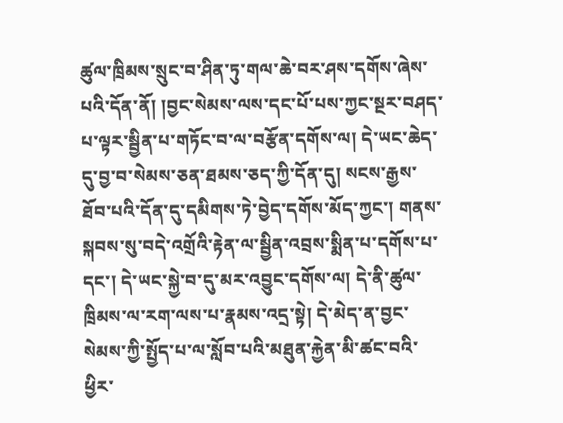ཚུལ་ཁྲིམས་སྲུང་བ་ཤིན་ཏུ་གལ་ཆེ་བར་ཤས་དགོས་ཞེས་པའི་དོན་ནོ། །བྱང་སེམས་ལས་དང་པོ་པས་ཀྱང་སྔར་བཤད་པ་ལྟར་སྦྱིན་པ་གཏོང་བ་ལ་བརྩོན་དགོས་ལ། དེ་ཡང་ཆེད་དུ་བྱ་བ་སེམས་ཅན་ཐམས་ཅད་ཀྱི་དོན་དུ། སངས་རྒྱས་ཐོབ་པའི་དོན་དུ་དམིགས་ཏེ་བྱེད་དགོས་མོད་ཀྱང་། གནས་སྐབས་སུ་བདེ་འགྲོའི་རྟེན་ལ་སྦྱིན་འབྲས་སྨིན་པ་དགོས་པ་དང་། དེ་ཡང་སྐྱེ་བ་དུ་མར་འབྱུང་དགོས་ལ། དེ་ནི་ཚུལ་ཁྲིམས་ལ་རག་ལས་པ་རྣམས་འདྲ་སྟེ། དེ་མེད་ན་བྱང་སེམས་ཀྱི་སྤྱོད་པ་ལ་སློབ་པའི་མཐུན་རྐྱེན་མི་ཚང་བའི་ཕྱིར་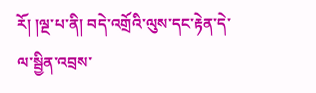རོ། །ལྔ་པ་ནི། བདེ་འགྲོའི་ལུས་དང་རྟེན་དེ་ལ་སྦྱིན་འབྲས་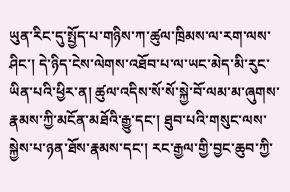ཡུན་རིང་དུ་སྤྱོད་པ་གཉིས་ཀ་ཚུལ་ཁྲིམས་ལ་རག་ལས་ཤིང་། དེ་ཉིད་ངེས་ལེགས་འཐོབ་པ་ལ་ཡང་མེད་མི་རུང་ཡིན་པའི་ཕྱིར་ན། ཚུལ་འདིས་སོ་སོ་སྐྱེ་བོ་ལམ་མ་ཞུགས་རྣམས་ཀྱི་མངོན་མཐོའི་རྒྱུ་དང་། ཐུབ་པའི་གསུང་ལས་སྐྱེས་པ་ཉན་ཐོས་རྣམས་དང་། རང་རྒྱལ་གྱི་བྱང་ཆུབ་ཀྱི་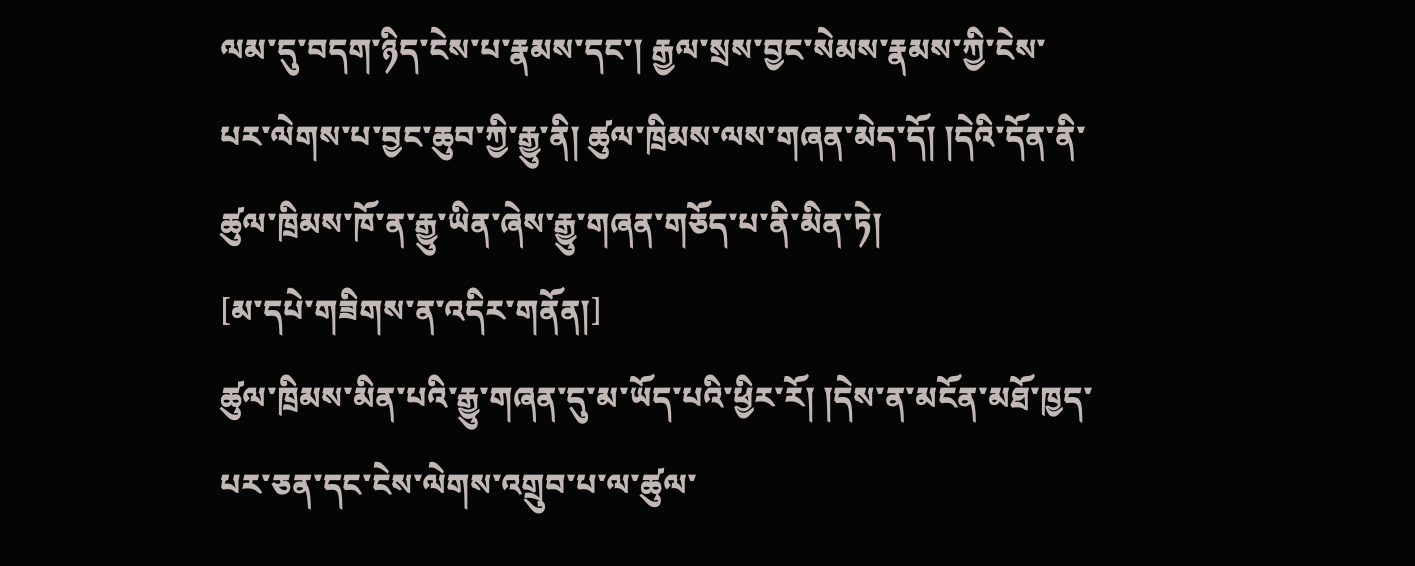ལམ་དུ་བདག་ཉིད་ངེས་པ་རྣམས་དང་། རྒྱལ་སྲས་བྱང་སེམས་རྣམས་ཀྱི་ངེས་པར་ལེགས་པ་བྱང་ཆུབ་ཀྱི་རྒྱུ་ནི། ཚུལ་ཁྲིམས་ལས་གཞན་མེད་དོ། །དེའི་དོན་ནི་ཚུལ་ཁྲིམས་ཁོ་ན་རྒྱུ་ཡིན་ཞེས་རྒྱུ་གཞན་གཅོད་པ་ནི་མིན་ཏེ།
[མ་དཔེ་གཟིགས་ན་འདིར་གནོན།]
ཚུལ་ཁྲིམས་མིན་པའི་རྒྱུ་གཞན་དུ་མ་ཡོད་པའི་ཕྱིར་རོ། །དེས་ན་མངོན་མཐོ་ཁྱད་པར་ཅན་དང་ངེས་ལེགས་འགྲུབ་པ་ལ་ཚུལ་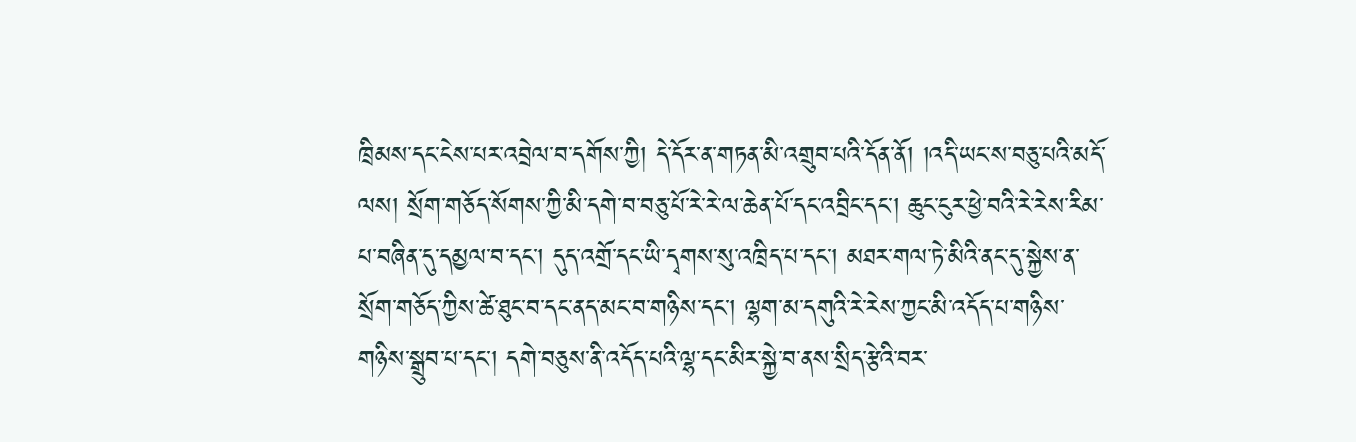ཁྲིམས་དང་ངེས་པར་འབྲེལ་བ་དགོས་ཀྱི། དེ་དོར་ན་གཏན་མི་འགྲུབ་པའི་དོན་ནོ། །འདི་ཡང་ས་བཅུ་པའི་མདོ་ལས། སྲོག་གཅོད་སོགས་ཀྱི་མི་དགེ་བ་བཅུ་པོ་རེ་རེ་ལ་ཆེན་པོ་དང་འབྲིང་དང་། ཆུང་ངུར་ཕྱེ་བའི་རེ་རེས་རིམ་པ་བཞིན་དུ་དམྱལ་བ་དང་། དུད་འགྲོ་དང་ཡི་དྭགས་སུ་འཁྲིད་པ་དང་། མཐར་གལ་ཏེ་མིའི་ནང་དུ་སྐྱེས་ན་སྲོག་གཅོད་ཀྱིས་ཚེ་ཐུང་བ་དང་ནད་མང་བ་གཉིས་དང་། ལྷག་མ་དགུའི་རེ་རེས་ཀྱང་མི་འདོད་པ་གཉིས་གཉིས་སྒྲུབ་པ་དང་། དགེ་བཅུས་ནི་འདོད་པའི་ལྷ་དང་མིར་སྐྱེ་བ་ནས་སྲིད་རྩེའི་བར་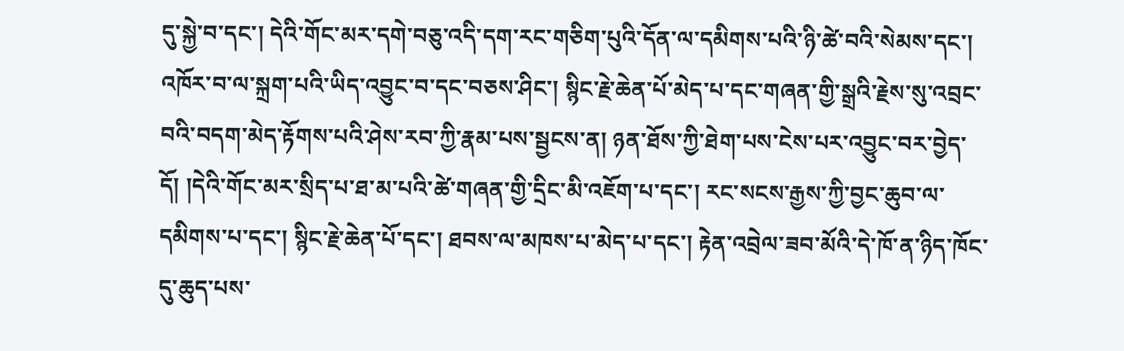དུ་སྐྱེ་བ་དང་། དེའི་གོང་མར་དགེ་བཅུ་འདི་དག་རང་གཅིག་པུའི་དོན་ལ་དམིགས་པའི་ཉི་ཚེ་བའི་སེམས་དང་། འཁོར་བ་ལ་སྐྲག་པའི་ཡིད་འབྱུང་བ་དང་བཅས་ཤིང་། སྙིང་རྗེ་ཆེན་པོ་མེད་པ་དང་གཞན་གྱི་སྒྲའི་རྗེས་སུ་འབྲང་བའི་བདག་མེད་རྟོགས་པའི་ཤེས་རབ་ཀྱི་རྣམ་པས་སྦྱངས་ན། ཉན་ཐོས་ཀྱི་ཐེག་པས་ངེས་པར་འབྱུང་བར་བྱེད་དོ། །དེའི་གོང་མར་སྲིད་པ་ཐ་མ་པའི་ཚེ་གཞན་གྱི་དྲིང་མི་འཇོག་པ་དང་། རང་སངས་རྒྱས་ཀྱི་བྱང་ཆུབ་ལ་དམིགས་པ་དང་། སྙིང་རྗེ་ཆེན་པོ་དང་། ཐབས་ལ་མཁས་པ་མེད་པ་དང་། རྟེན་འབྲེལ་ཟབ་མོའི་དེ་ཁོ་ན་ཉིད་ཁོང་དུ་ཆུད་པས་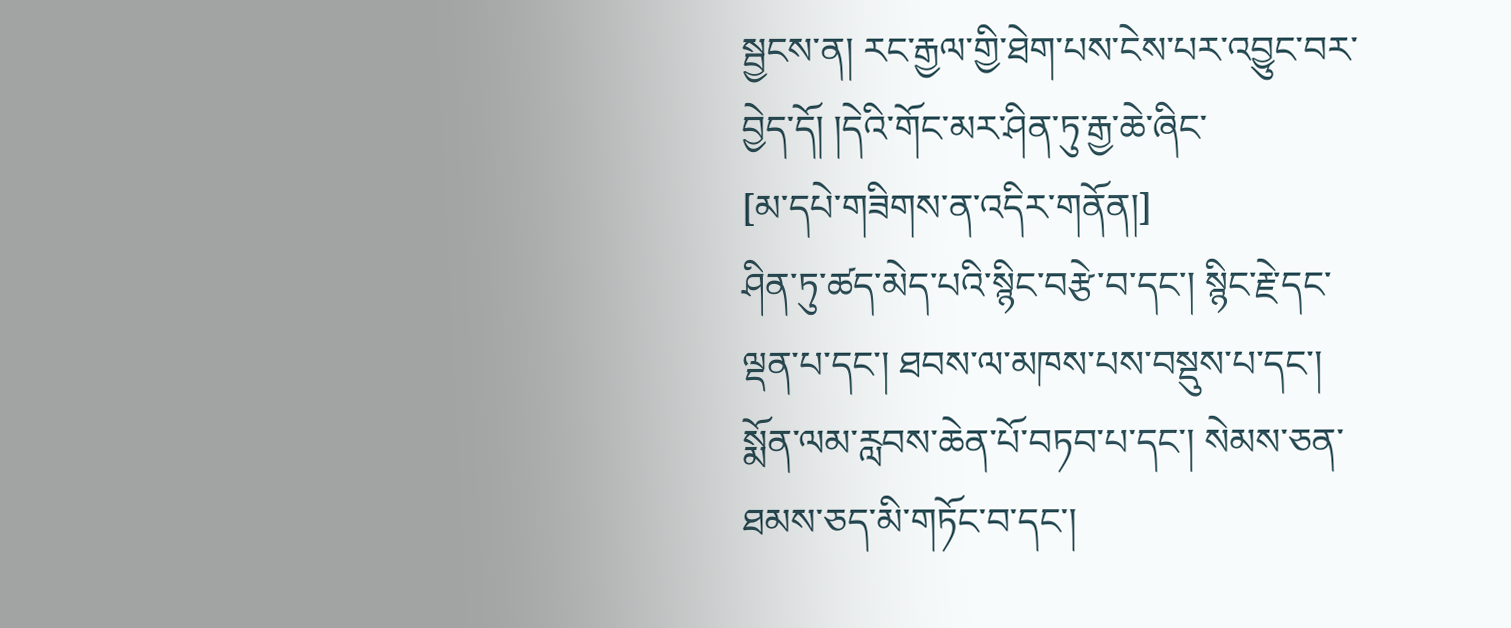སྦྱངས་ན། རང་རྒྱལ་གྱི་ཐེག་པས་ངེས་པར་འབྱུང་བར་བྱེད་དོ། །དེའི་གོང་མར་ཤིན་ཏུ་རྒྱ་ཆེ་ཞིང་
[མ་དཔེ་གཟིགས་ན་འདིར་གནོན།]
ཤིན་ཏུ་ཚད་མེད་པའི་སྙིང་བརྩེ་བ་དང་། སྙིང་རྗེ་དང་ལྡན་པ་དང་། ཐབས་ལ་མཁས་པས་བསྡུས་པ་དང་། སྨོན་ལམ་རླབས་ཆེན་པོ་བཏབ་པ་དང་། སེམས་ཅན་ཐམས་ཅད་མི་གཏོང་བ་དང་།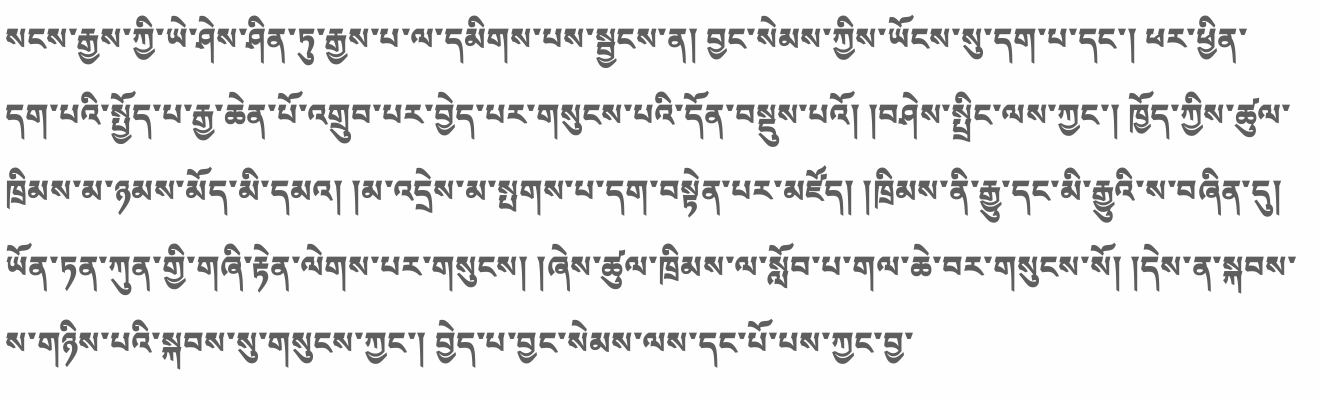སངས་རྒྱས་ཀྱི་ཡེ་ཤེས་ཤིན་ཏུ་རྒྱས་པ་ལ་དམིགས་པས་སྦྱངས་ན། བྱང་སེམས་ཀྱིས་ཡོངས་སུ་དག་པ་དང་། ཕར་ཕྱིན་དག་པའི་སྤྱོད་པ་རྒྱ་ཆེན་པོ་འགྲུབ་པར་བྱེད་པར་གསུངས་པའི་དོན་བསྡུས་པའོ། །བཤེས་སྤྲིང་ལས་ཀྱང་། ཁྱོད་ཀྱིས་ཚུལ་ཁྲིམས་མ་ཉམས་མོད་མི་དམའ། །མ་འདྲེས་མ་སྤགས་པ་དག་བསྟེན་པར་མཛོད། །ཁྲིམས་ནི་རྒྱུ་དང་མི་རྒྱུའི་ས་བཞིན་དུ། ཡོན་ཏན་ཀུན་གྱི་གཞི་རྟེན་ལེགས་པར་གསུངས། །ཞེས་ཚུལ་ཁྲིམས་ལ་སློབ་པ་གལ་ཆེ་བར་གསུངས་སོ། །དེས་ན་སྐབས་ས་གཉིས་པའི་སྐབས་སུ་གསུངས་ཀྱང་། བྱེད་པ་བྱང་སེམས་ལས་དང་པོ་པས་ཀྱང་བྱ་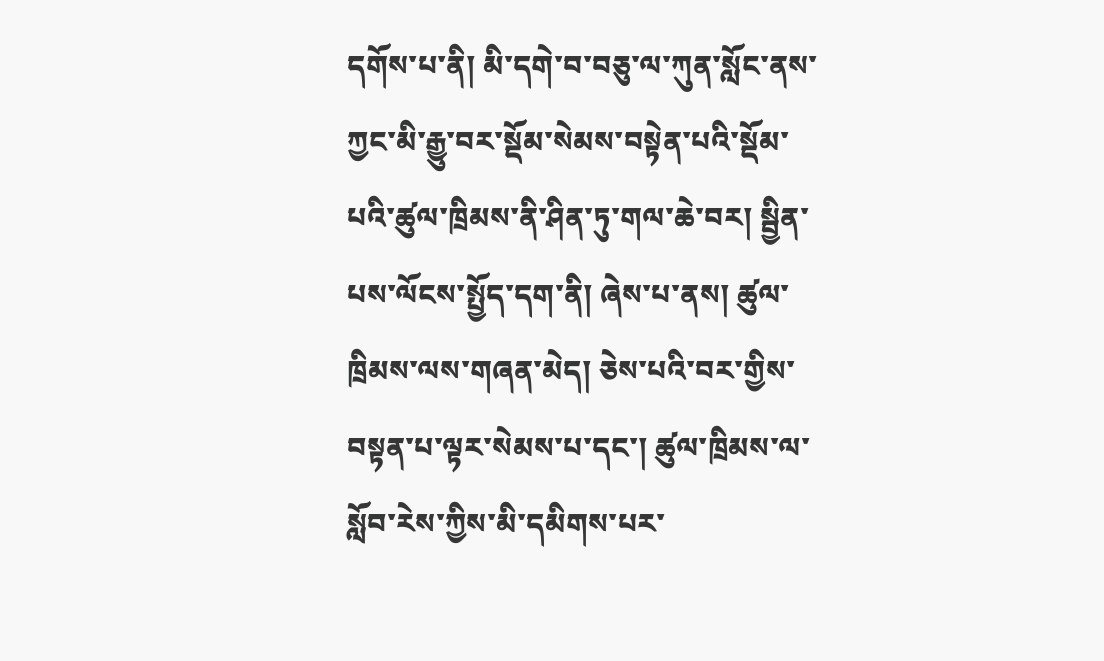དགོས་པ་ནི། མི་དགེ་བ་བཅུ་ལ་ཀུན་སློང་ནས་ཀྱང་མི་རྒྱུ་བར་སྡོམ་སེམས་བསྟེན་པའི་སྡོམ་པའི་ཚུལ་ཁྲིམས་ནི་ཤིན་ཏུ་གལ་ཆེ་བར། སྦྱིན་པས་ལོངས་སྤྱོད་དག་ནི། ཞེས་པ་ནས། ཚུལ་ཁྲིམས་ལས་གཞན་མེད། ཅེས་པའི་བར་གྱིས་བསྟན་པ་ལྟར་སེམས་པ་དང་། ཚུལ་ཁྲིམས་ལ་སློབ་རེས་ཀྱིས་མི་དམིགས་པར་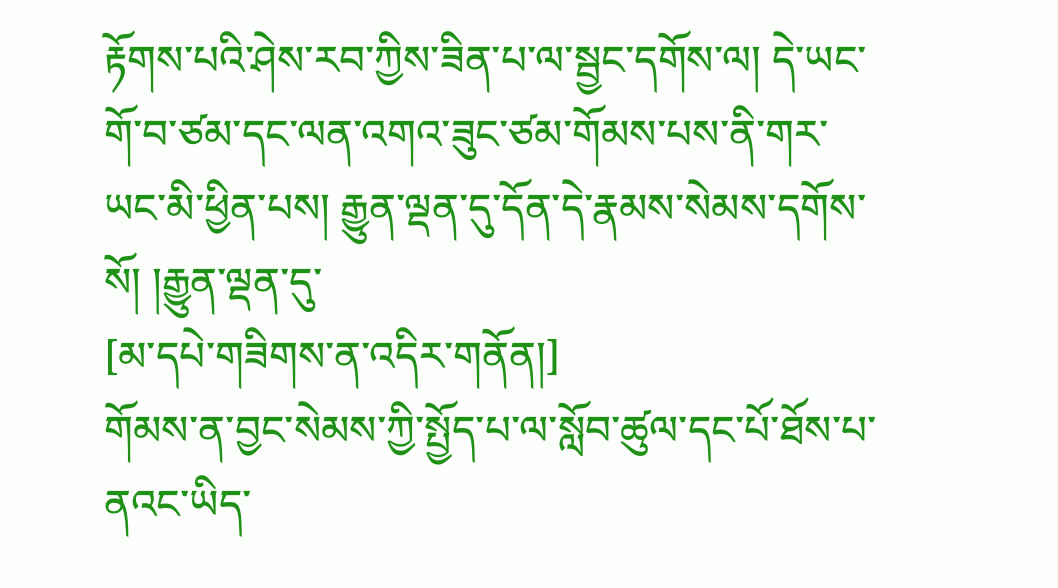རྟོགས་པའི་ཤེས་རབ་ཀྱིས་ཟིན་པ་ལ་སྦྱང་དགོས་ལ། དེ་ཡང་གོ་བ་ཙམ་དང་ལན་འགའ་ཟུང་ཙམ་གོམས་པས་ནི་གར་ཡང་མི་ཕྱིན་པས། རྒྱུན་ལྡན་དུ་དོན་དེ་རྣམས་སེམས་དགོས་སོ། །རྒྱུན་ལྡན་དུ་
[མ་དཔེ་གཟིགས་ན་འདིར་གནོན།]
གོམས་ན་བྱང་སེམས་ཀྱི་སྤྱོད་པ་ལ་སློབ་ཚུལ་དང་པོ་ཐོས་པ་ནའང་ཡིད་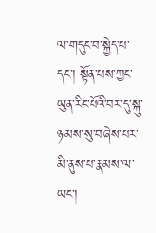ལ་གདུང་བ་སྐྱེད་པ་དང་། སྟོན་པས་ཀྱང་ཡུན་རིང་པོའི་བར་དུ་སྐུ་ཉམས་སུ་བཞེས་པར་མི་ནུས་པ་རྣམས་ལ་ཡང་།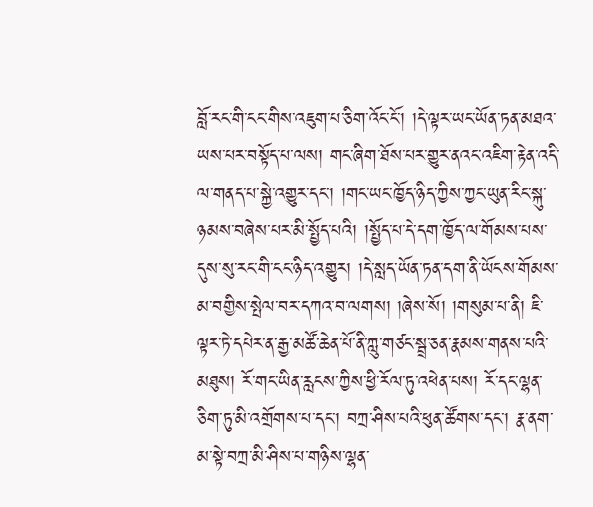བློ་རང་གི་ངང་གིས་འཇུག་པ་ཅིག་འོང་ངོ་། །དེ་ལྟར་ཡང་ཡོན་ཏན་མཐའ་ཡས་པར་བསྟོད་པ་ལས། གང་ཞིག་ཐོས་པར་གྱུར་ནའང་འཇིག་རྟེན་འདི་ལ་གནད་པ་སྐྱེ་འགྱུར་དང་། །གང་ཡང་ཁྱོད་ཉིད་ཀྱིས་ཀྱང་ཡུན་རིང་སྐུ་ཉམས་བཞེས་པར་མི་སྤྱོད་པའི། །སྤྱོད་པ་དེ་དག་ཁྱོད་ལ་གོམས་པས་དུས་སུ་རང་གི་ངང་ཉིད་འགྱུར། །དེ་སླད་ཡོན་ཏན་དག་ནི་ཡོངས་གོམས་མ་བགྱིས་སྤེལ་བར་དཀའ་བ་ལགས། །ཞེས་སོ། །གསུམ་པ་ནི། ཇི་ལྟར་ཏེ་དཔེར་ན་རྒྱ་མཚོ་ཆེན་པོ་ནི་ཀླུ་གཙང་སྦྲ་ཅན་རྣམས་གནས་པའི་མཐུས། རོ་གང་ཡིན་རླངས་ཀྱིས་ཕྱི་རོལ་ཏུ་འཕེན་པས། རོ་དང་ལྷན་ཅིག་ཏུ་མི་འགྲོགས་པ་དང་། བཀྲ་ཤིས་པའི་ཕུན་ཚོགས་དང་། རྣ་ནག་མ་སྟེ་བཀྲ་མི་ཤིས་པ་གཉིས་ལྷན་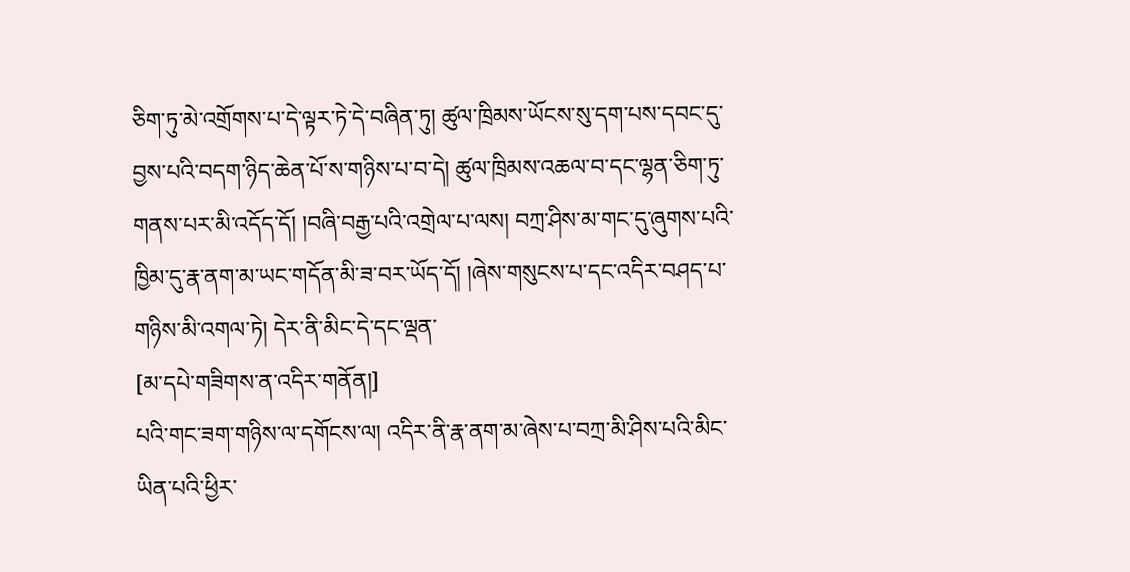ཅིག་ཏུ་མེ་འགྲོགས་པ་དེ་ལྟར་ཏེ་དེ་བཞིན་ཏུ། ཚུལ་ཁྲིམས་ཡོངས་སུ་དག་པས་དབང་དུ་བྱས་པའི་བདག་ཉིད་ཆེན་པོ་ས་གཉིས་པ་བ་དེ། ཚུལ་ཁྲིམས་འཆལ་བ་དང་ལྷན་ཅིག་ཏུ་གནས་པར་མི་འདོད་དོ། །བཞི་བརྒྱ་པའི་འགྲེལ་པ་ལས། བཀྲ་ཤིས་མ་གང་དུ་ཞུགས་པའི་ཁྱིམ་དུ་རྣ་ནག་མ་ཡང་གདོན་མི་ཟ་བར་ཡོད་དོ། །ཞེས་གསུངས་པ་དང་འདིར་བཤད་པ་གཉིས་མི་འགལ་ཏེ། དེར་ནི་མིང་དེ་དང་ལྡན་
[མ་དཔེ་གཟིགས་ན་འདིར་གནོན།]
པའི་གང་ཟག་གཉིས་ལ་དགོངས་ལ། འདིར་ནི་རྣ་ནག་མ་ཞེས་པ་བཀྲ་མི་ཤིས་པའི་མིང་ཡིན་པའི་ཕྱིར་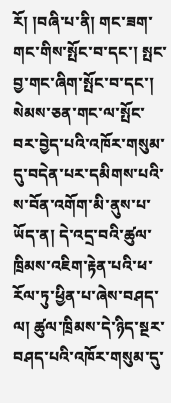རོ། །བཞི་པ་ནི། གང་ཟག་གང་གིས་སྤོང་བ་དང་། སྤང་བྱ་གང་ཞིག་སྤོང་བ་དང་། སེམས་ཅན་གང་ལ་སྤོང་བར་བྱེད་པའི་འཁོར་གསུམ་དུ་བདེན་པར་དམིགས་པའི་ས་བོན་འགོག་མི་ནུས་པ་ཡོད་ན། དེ་འདྲ་བའི་ཚུལ་ཁྲིམས་འཇིག་རྟེན་པའི་ཕ་རོལ་ཏུ་ཕྱིན་པ་ཞེས་བཤད་ལ། ཚུལ་ཁྲིམས་དེ་ཉིད་སྔར་བཤད་པའི་འཁོར་གསུམ་དུ་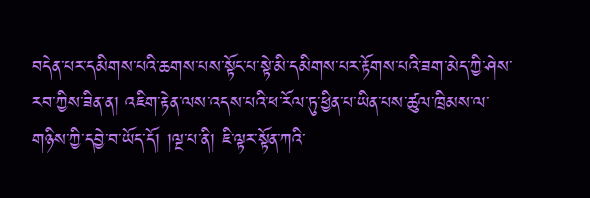བདེན་པར་དམིགས་པའི་ཆགས་པས་སྟོང་པ་སྟེ་མི་དམིགས་པར་རྟོགས་པའི་ཟག་མེད་ཀྱི་ཤེས་རབ་ཀྱིས་ཟིན་ན། འཇིག་རྟེན་ལས་འདས་པའི་ཕ་རོལ་ཏུ་ཕྱིན་པ་ཡིན་པས་ཚུལ་ཁྲིམས་ལ་གཉིས་ཀྱི་དབྱེ་བ་ཡོད་དོ། །ལྔ་པ་ནི། ཇི་ལྟར་སྟོན་ཀའི་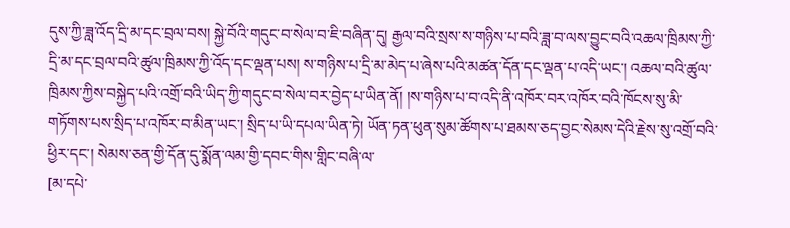དུས་ཀྱི་ཟླ་འོད་དྲི་མ་དང་བྲལ་བས། སྐྱེ་བོའི་གདུང་བ་སེལ་བ་ཇི་བཞིན་དུ། རྒྱལ་བའི་སྲས་ས་གཉིས་པ་བའི་ཟླ་བ་ལས་བྱུང་བའི་འཆལ་ཁྲིམས་ཀྱི་དྲི་མ་དང་བྲལ་བའི་ཚུལ་ཁྲིམས་ཀྱི་འོད་དང་ལྡན་པས། ས་གཉིས་པ་དྲི་མ་མེད་པ་ཞེས་པའི་མཚན་དོན་དང་ལྡན་པ་འདི་ཡང་། འཆལ་བའི་ཚུལ་ཁྲིམས་ཀྱིས་བསྐྱེད་པའི་འགྲོ་བའི་ཡིད་ཀྱི་གདུང་བ་སེལ་བར་བྱེད་པ་ཡིན་ནོ། །ས་གཉིས་པ་བ་འདི་ནི་འཁོར་བར་འཁོར་བའི་ཁོངས་སུ་མི་གཏོགས་པས་སྲིད་པ་འཁོར་བ་མིན་ཡང་། སྲིད་པ་ཡི་དཔལ་ཡིན་ཏེ། ཡོན་ཏན་ཕུན་སུམ་ཚོགས་པ་ཐམས་ཅད་བྱང་སེམས་དེའི་རྗེས་སུ་འགྲོ་བའི་ཕྱིར་དང་། སེམས་ཅན་གྱི་དོན་དུ་སྨོན་ལམ་གྱི་དབང་གིས་གླིང་བཞི་ལ་
[མ་དཔེ་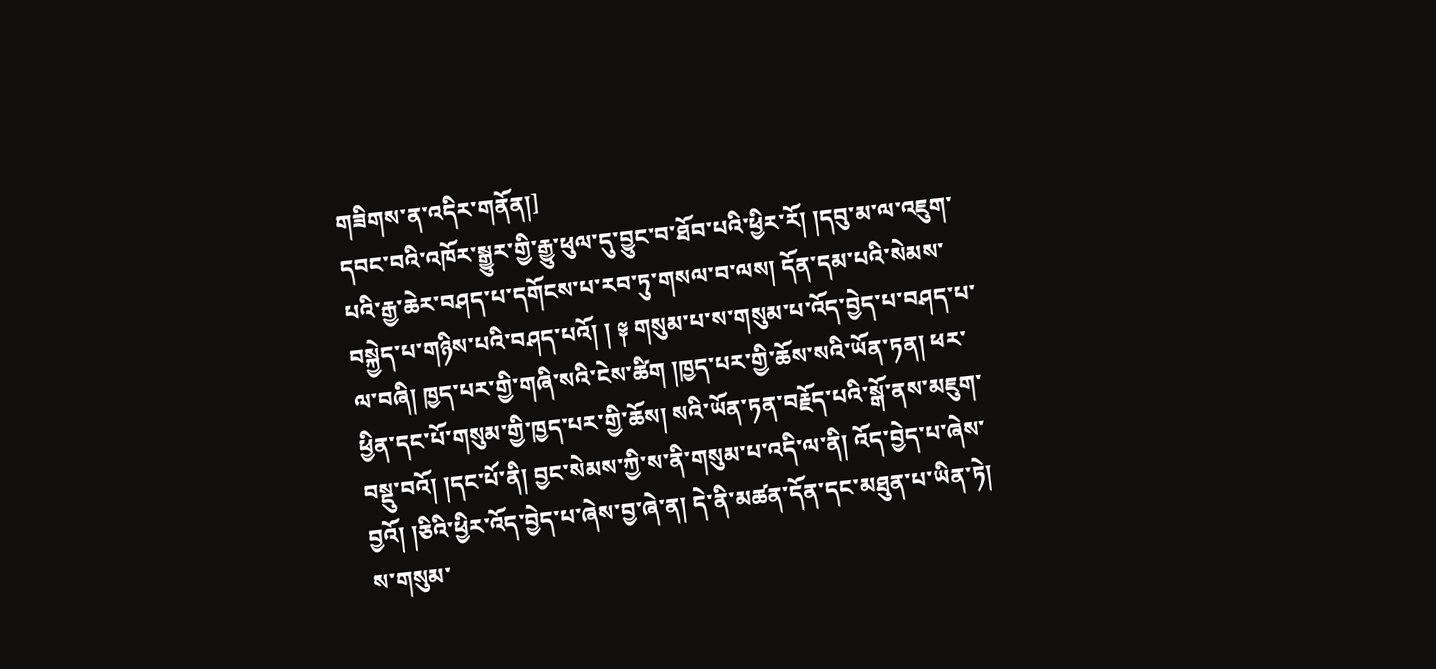གཟིགས་ན་འདིར་གནོན།]
དབང་བའི་འཁོར་སྒྱུར་གྱི་རྒྱུ་ཕུལ་དུ་བྱུང་བ་ཐོབ་པའི་ཕྱིར་རོ། །དབུ་མ་ལ་འཇུག་པའི་རྒྱ་ཆེར་བཤད་པ་དགོངས་པ་རབ་ཏུ་གསལ་བ་ལས། དོན་དམ་པའི་སེམས་བསྐྱེད་པ་གཉིས་པའི་བཤད་པའོ། ། ༈ གསུམ་པ་ས་གསུམ་པ་འོད་བྱེད་པ་བཤད་པ་ལ་བཞི། ཁྱད་པར་གྱི་གཞི་སའི་ངེས་ཚིག །ཁྱད་པར་གྱི་ཆོས་སའི་ཡོན་ཏན། ཕར་ཕྱིན་དང་པོ་གསུམ་གྱི་ཁྱད་པར་གྱི་ཆོས། སའི་ཡོན་ཏན་བརྗོད་པའི་སྒོ་ནས་མཇུག་བསྡུ་བའོ། །དང་པོ་ནི། བྱང་སེམས་ཀྱི་ས་ནི་གསུམ་པ་འདི་ལ་ནི། འོད་བྱེད་པ་ཞེས་བྱའོ། །ཅིའི་ཕྱིར་འོད་བྱེད་པ་ཞེས་བྱ་ཞེ་ན། དེ་ནི་མཚན་དོན་དང་མཐུན་པ་ཡིན་ཏེ། ས་གསུམ་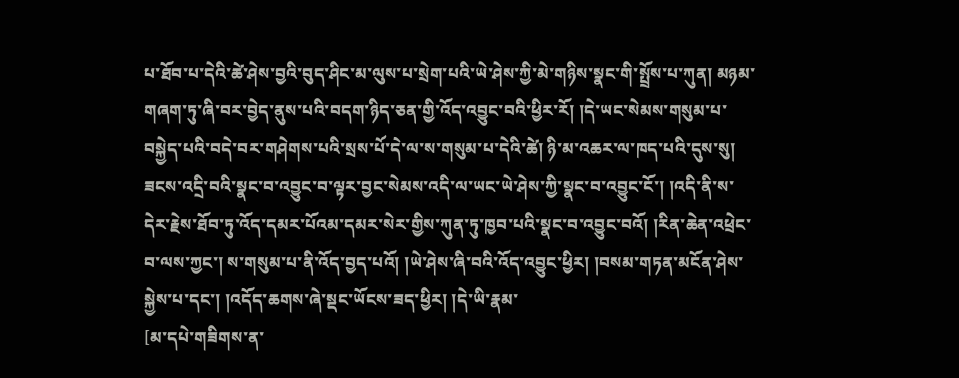པ་ཐོབ་པ་དེའི་ཚེ་ཤེས་བྱའི་བུད་ཤིང་མ་ལུས་པ་སྲེག་པའི་ཡེ་ཤེས་ཀྱི་མེ་གཉིས་སྣང་གི་སྤྲོས་པ་ཀུན། མཉམ་གཞག་ཏུ་ཞི་བར་བྱེད་ནུས་པའི་བདག་ཉིད་ཅན་གྱི་འོད་འབྱུང་བའི་ཕྱིར་རོ། །དེ་ཡང་སེམས་གསུམ་པ་བསྐྱེད་པའི་བདེ་བར་གཤེགས་པའི་སྲས་པོ་དེ་ལ་ས་གསུམ་པ་དེའི་ཚེ། ཉི་མ་འཆར་ལ་ཁད་པའི་དུས་སུ། ཟངས་འདྲི་བའི་སྣང་བ་འབྱུང་བ་ལྟར་བྱང་སེམས་འདི་ལ་ཡང་ཡེ་ཤེས་ཀྱི་སྣང་བ་འབྱུང་ངོ་། །འདི་ནི་ས་དེར་རྗེས་ཐོབ་ཏུ་འོད་དམར་པོའམ་དམར་སེར་གྱིས་ཀུན་ཏུ་ཁྱབ་པའི་སྣང་བ་འབྱུང་བའོ། །རིན་ཆེན་འཕྲེང་བ་ལས་ཀྱང་། ས་གསུམ་པ་ནི་འོད་བྱད་པའོ། །ཡེ་ཤེས་ཞི་བའི་འོད་འབྱུང་ཕྱིར། །བསམ་གཏན་མངོན་ཤེས་སྐྱེས་པ་དང་། །འདོད་ཆགས་ཞེ་སྡང་ཡོངས་ཟད་ཕྱིར། །དེ་ཡི་རྣམ་
[མ་དཔེ་གཟིགས་ན་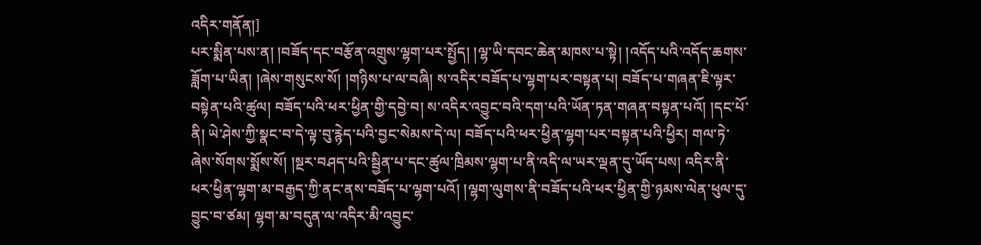འདིར་གནོན།]
པར་སྨིན་པས་ན། །བཟོད་དང་བརྩོན་འགྲུས་ལྷག་པར་སྤྱོད། །ལྷ་ཡི་དབང་ཆེན་མཁས་པ་སྟེ། །འདོད་པའི་འདོད་ཆགས་ཟློག་པ་ཡིན། །ཞེས་གསུངས་སོ། །གཉིས་པ་ལ་བཞི། ས་འདིར་བཟོད་པ་ལྷག་པར་བསྟན་པ། བཟོད་པ་གཞན་ཇི་ལྟར་བསྟེན་པའི་ཚུལ། བཟོད་པའི་ཕར་ཕྱིན་གྱི་དབྱེ་བ། ས་འདིར་འབྱུང་བའི་དག་པའི་ཡོན་ཏན་གཞན་བསྟན་པའོ། །དང་པོ་ནི། ཡེ་ཤེས་ཀྱི་སྣང་བ་དེ་ལྟ་བུ་རྙེད་པའི་བྱང་སེམས་དེ་ལ། བཟོད་པའི་ཕར་ཕྱིན་ལྷག་པར་བསྟན་པའི་ཕྱིར། གལ་ཏེ་ཞེས་སོགས་སྨོས་སོ། །སྔར་བཤད་པའི་སྦྱིན་པ་དང་ཚུལ་ཁྲིམས་ལྷག་པ་ནི་འདི་ལ་ཡར་ལྡན་དུ་ཡོད་པས། འདིར་ནི་ཕར་ཕྱིན་ལྷག་མ་བརྒྱད་ཀྱི་ནང་ནས་བཟོད་པ་ལྷག་པའོ། །ལྷག་ལུགས་ནི་བཟོད་པའི་ཕར་ཕྱིན་གྱི་ཉམས་ལེན་ཕུལ་དུ་བྱུང་བ་ཙམ། ལྷག་མ་བདུན་ལ་འདིར་མི་འབྱུང་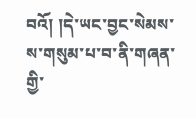བའོ། །དེ་ཡང་བྱང་སེམས་ས་གསུམ་པ་བ་ནི་གཞན་གྱི་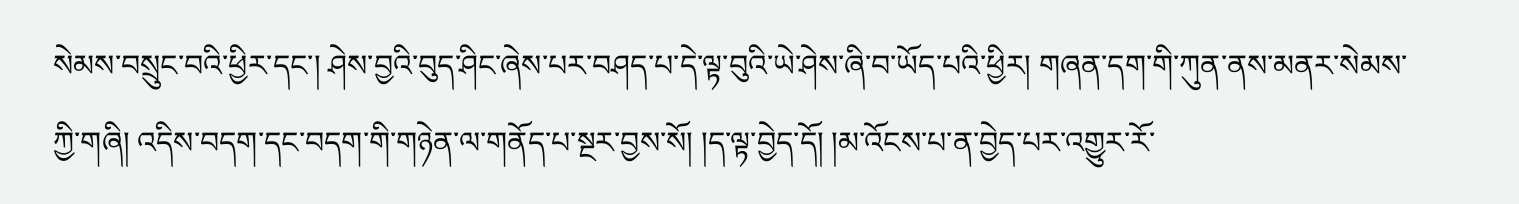སེམས་བསྲུང་བའི་ཕྱིར་དང་། ཤེས་བྱའི་བུད་ཤིང་ཞེས་པར་བཤད་པ་དེ་ལྟ་བུའི་ཡེ་ཤེས་ཞི་བ་ཡོད་པའི་ཕྱིར། གཞན་དག་གི་ཀུན་ནས་མནར་སེམས་ཀྱི་གཞི། འདིས་བདག་དང་བདག་གི་གཉེན་ལ་གནོད་པ་སྔར་བྱས་སོ། །ད་ལྟ་བྱེད་དོ། །མ་འོངས་པ་ན་བྱེད་པར་འགྱུར་རོ་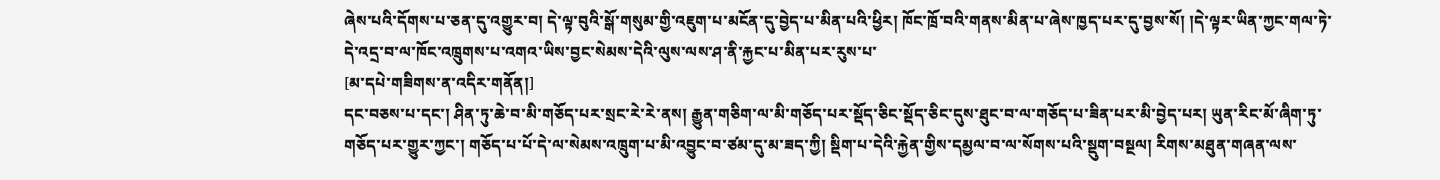ཞེས་པའི་དོགས་པ་ཅན་དུ་འགྱུར་བ། དེ་ལྟ་བུའི་སྒོ་གསུམ་གྱི་འཇུག་པ་མངོན་དུ་བྱེད་པ་མིན་པའི་ཕྱིར། ཁོང་ཁྲོ་བའི་གནས་མིན་པ་ཞེས་ཁྱད་པར་དུ་བྱས་སོ། །དེ་ལྟར་ཡིན་ཀྱང་གལ་ཏེ་དེ་འདྲ་བ་ལ་ཁོང་འཁྲུགས་པ་འགའ་ཡིས་བྱང་སེམས་དེའི་ལུས་ལས་ཤ་ནི་རྐྱང་པ་མིན་པར་རུས་པ་
[མ་དཔེ་གཟིགས་ན་འདིར་གནོན།]
དང་བཅས་པ་དང་། ཤིན་ཏུ་ཆེ་བ་མི་གཅོད་པར་སྲང་རེ་རེ་ནས། རྒྱུན་གཅིག་ལ་མི་གཅོད་པར་སྡོད་ཅིང་སྡོད་ཅིང་དུས་ཐུང་བ་ལ་གཅོད་པ་ཟིན་པར་མི་བྱེད་པར། ཡུན་རིང་མོ་ཞིག་ཏུ་གཅོད་པར་གྱུར་ཀྱང་། གཅོད་པ་པོ་དེ་ལ་སེམས་འཁྲུག་པ་མི་འབྱུང་བ་ཙམ་དུ་མ་ཟད་ཀྱི། སྡིག་པ་དེའི་རྐྱེན་གྱིས་དམྱལ་བ་ལ་སོགས་པའི་སྡུག་བསྔལ། རིགས་མཐུན་གཞན་ལས་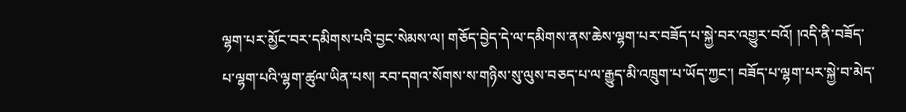ལྷག་པར་མྱོང་བར་དམིགས་པའི་བྱང་སེམས་ལ། གཅོད་བྱེད་དེ་ལ་དམིགས་ནས་ཆེས་ལྷག་པར་བཟོད་པ་སྐྱེ་བར་འགྱུར་བའོ། །འདི་ནི་བཟོད་པ་ལྷག་པའི་ལྷག་ཚུལ་ཡིན་པས། རབ་དགའ་སོགས་ས་གཉིས་སུ་ལུས་བཅད་པ་ལ་རྒྱུད་མི་འཁྲུག་པ་ཡོད་ཀྱང་། བཟོད་པ་ལྷག་པར་སྐྱེ་བ་མེད་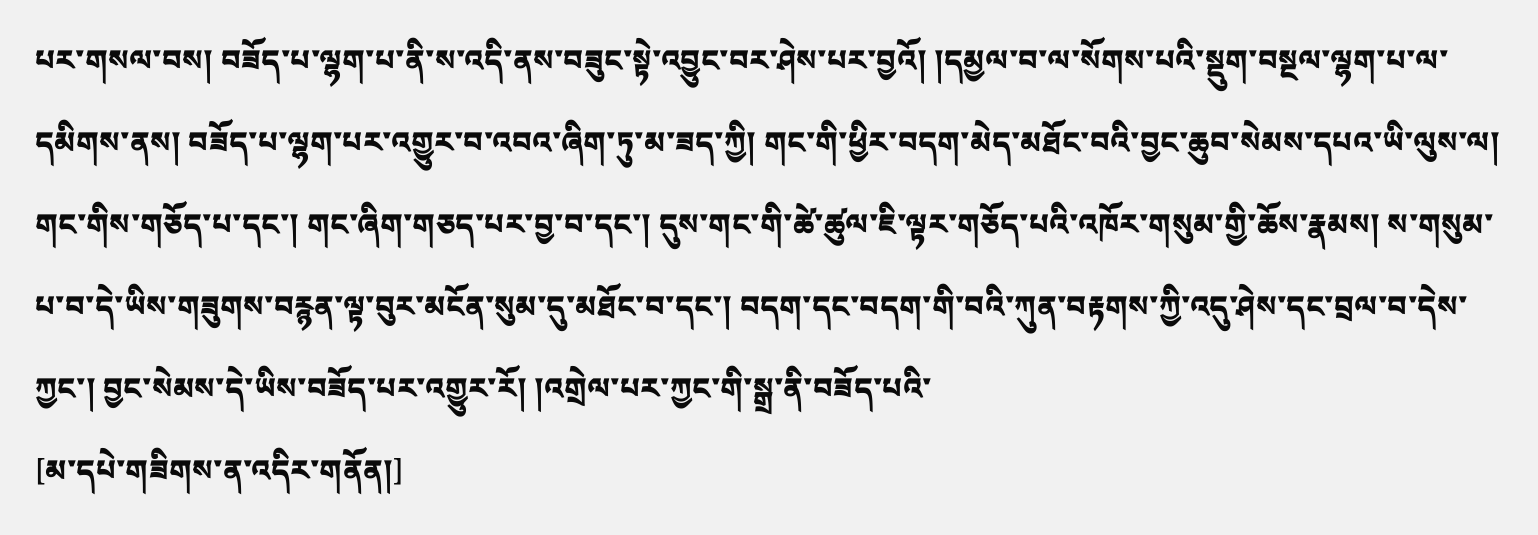པར་གསལ་བས། བཟོད་པ་ལྷག་པ་ནི་ས་འདི་ནས་བཟུང་སྟེ་འབྱུང་བར་ཤེས་པར་བྱའོ། །དམྱལ་བ་ལ་སོགས་པའི་སྡུག་བསྔལ་ལྷག་པ་ལ་དམིགས་ནས། བཟོད་པ་ལྷག་པར་འགྱུར་བ་འབའ་ཞིག་ཏུ་མ་ཟད་ཀྱི། གང་གི་ཕྱིར་བདག་མེད་མཐོང་བའི་བྱང་ཆུབ་སེམས་དཔའ་ཡི་ལུས་ལ། གང་གིས་གཅོད་པ་དང་། གང་ཞིག་གཅད་པར་བྱ་བ་དང་། དུས་གང་གི་ཚེ་ཚུལ་ཇི་ལྟར་གཅོད་པའི་འཁོར་གསུམ་གྱི་ཆོས་རྣམས། ས་གསུམ་པ་བ་དེ་ཡིས་གཟུགས་བརྙན་ལྟ་བུར་མངོན་སུམ་དུ་མཐོང་བ་དང་། བདག་དང་བདག་གི་བའི་ཀུན་བརྟགས་ཀྱི་འདུ་ཤེས་དང་བྲལ་བ་དེས་ཀྱང་། བྱང་སེམས་དེ་ཡིས་བཟོད་པར་འགྱུར་རོ། །འགྲེལ་པར་ཀྱང་གི་སྒྲ་ནི་བཟོད་པའི་
[མ་དཔེ་གཟིགས་ན་འདིར་གནོན།]